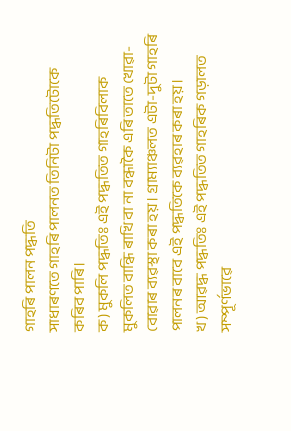গাহৰি পালন পদ্ধতি
সাধাৰণতে গাহৰি পালনত তিনিটা পদ্ধতিটোকে কৰিব পাৰি।
ক) মুকলি পদ্ধতিঃ এই পদ্ধতিত গাহৰিবিলাক মুকলিত বান্ধি ৰাখি বা না বন্ধাকৈ এৰি তাতে খোৱা-বোৱাৰ ব্যৱস্থা কৰা হয়। গ্ৰাম্যাঞ্চলত এটা-দুটা গাহৰি পালনৰ বাবে এই পদ্ধতিকে ব্যৱহাৰ কৰা হয়।
খ) আৱদ্ধ পদ্ধতিঃ এই পদ্ধতিত গাহৰিক গড়ালত সম্পূৰ্ণভাৱে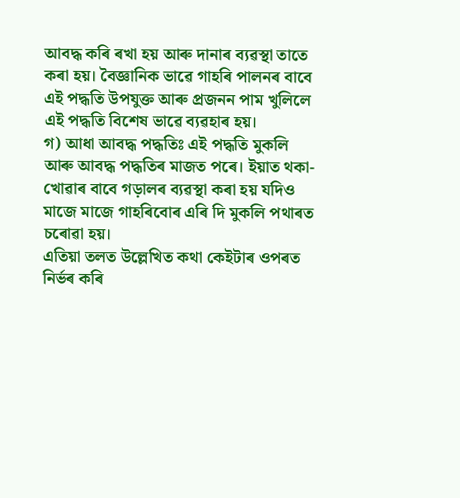আবদ্ধ কৰি ৰখা হয় আৰু দানাৰ ব্যৱস্থা তাতে কৰা হয়। বৈজ্ঞানিক ভাৱে গাহৰি পালনৰ বাবে এই পদ্ধতি উপযুক্ত আৰু প্ৰজনন পাম খুলিলে এই পদ্ধতি বিশেষ ভাৱে ব্যৱহাৰ হয়।
গ) আধা আবদ্ধ পদ্ধতিঃ এই পদ্ধতি মুকলি আৰু আবদ্ধ পদ্ধতিৰ মাজত পৰে। ইয়াত থকা-খোৱাৰ বাবে গড়ালৰ ব্যৱস্থা কৰা হয় যদিও মাজে মাজে গাহৰিবোৰ এৰি দি মুকলি পথাৰত চৰোৱা হয়।
এতিয়া তলত উল্লেখিত কথা কেইটাৰ ওপৰত নিৰ্ভৰ কৰি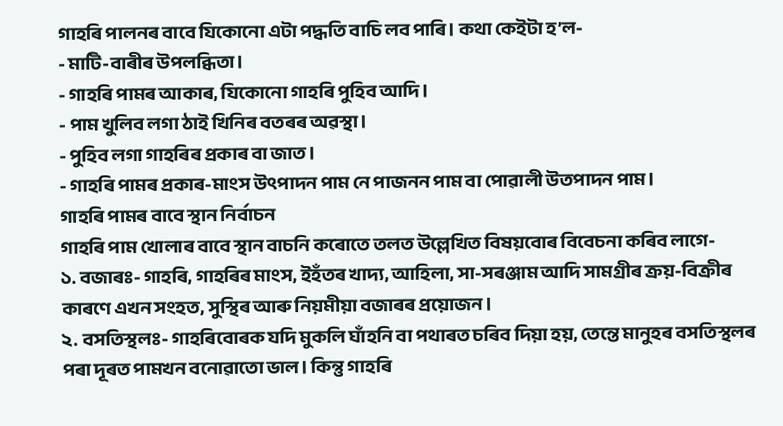গাহৰি পালনৰ বাবে যিকোনো এটা পদ্ধতি বাচি লব পাৰি। কথা কেইটা হ’ল-
- মাটি-বাৰীৰ উপলব্ধিতা।
- গাহৰি পামৰ আকাৰ, যিকোনো গাহৰি পুহিব আদি।
- পাম খুলিব লগা ঠাই খিনিৰ বতৰৰ অৱস্থা।
- পুহিব লগা গাহৰিৰ প্ৰকাৰ বা জাত।
- গাহৰি পামৰ প্ৰকাৰ-মাংস উৎপাদন পাম নে পাজনন পাম বা পোৱালী উতপাদন পাম।
গাহৰি পামৰ বাবে স্থান নিৰ্বাচন
গাহৰি পাম খোলাৰ বাবে স্থান বাচনি কৰোতে তলত উল্লেখিত বিষয়বোৰ বিবেচনা কৰিব লাগে-
১. বজাৰঃ- গাহৰি, গাহৰিৰ মাংস, ইহঁতৰ খাদ্য, আহিলা, সা-সৰঞ্জাম আদি সামগ্ৰীৰ ক্ৰয়-বিক্ৰীৰ কাৰণে এখন সংহত, সুস্থিৰ আৰু নিয়মীয়া বজাৰৰ প্ৰয়োজন।
২. বসতিস্থলঃ- গাহৰিবোৰক যদি মুকলি ঘাঁহনি বা পথাৰত চৰিব দিয়া হয়, তেন্তে মানুহৰ বসতিস্থলৰ পৰা দূৰত পামখন বনোৱাতো ভাল। কিন্তু গাহৰি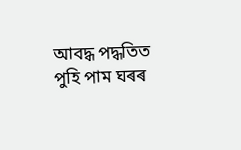আবদ্ধ পদ্ধতিত পুহি পাম ঘৰৰ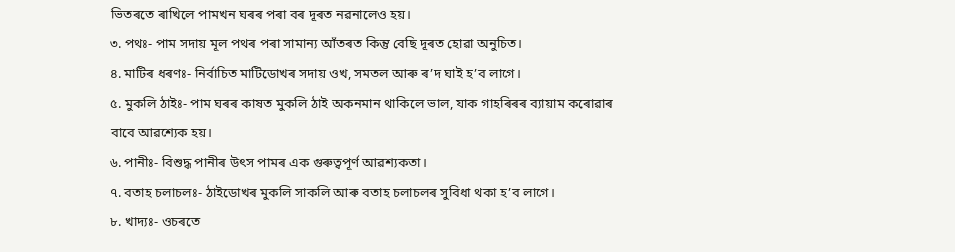ভিতৰতে ৰাখিলে পামখন ঘৰৰ পৰা বৰ দূৰত নৱনালেও হয়।
৩. পথঃ- পাম সদায় মূল পথৰ পৰা সামান্য আঁতৰত কিন্তু বেছি দূৰত হোৱা অনুচিত।
৪. মাটিৰ ধৰণঃ- নিৰ্বাচিত মাটিডোখৰ সদায় ওখ, সমতল আৰু ৰ’দ ঘাই হ’ব লাগে।
৫. মুকলি ঠাইঃ- পাম ঘৰৰ কাষত মুকলি ঠাই অকনমান থাকিলে ভাল, যাক গাহৰিৰৰ ব্যায়াম কৰোৱাৰ বাবে আৱশ্যেক হয়।
৬. পানীঃ- বিশুদ্ধ পানীৰ উৎস পামৰ এক গুৰুত্বপূৰ্ণ আৱশ্যকতা।
৭. বতাহ চলাচলঃ- ঠাইডোখৰ মুকলি সাকলি আৰু বতাহ চলাচলৰ সুবিধা থকা হ’ব লাগে।
৮. খাদ্যঃ- ওচৰতে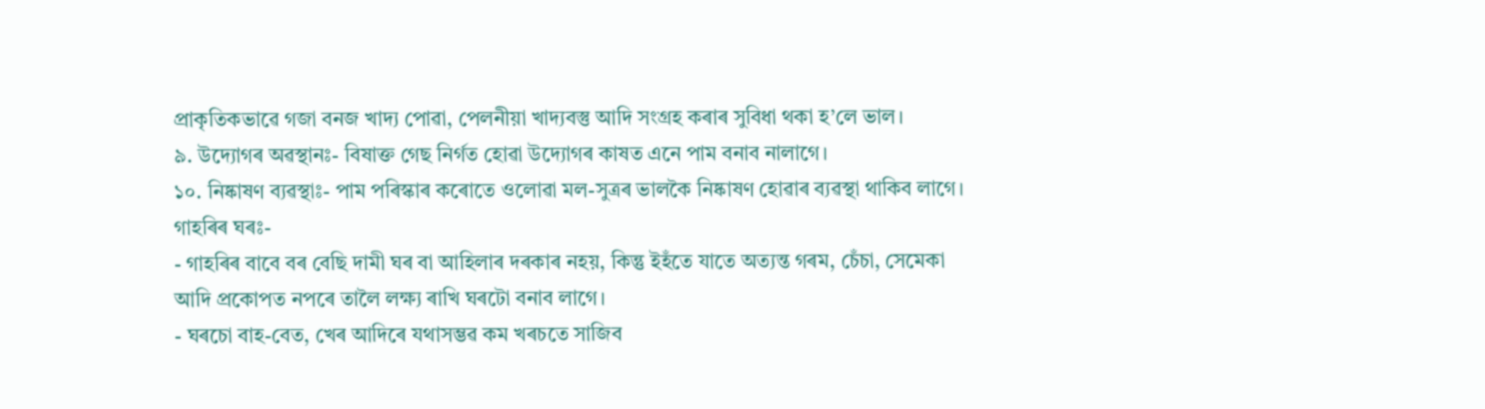প্ৰাকৃতিকভাৱে গজা বনজ খাদ্য পোৱা, পেলনীয়া খাদ্যবস্তু আদি সংগ্ৰহ কৰাৰ সুবিধা থকা হ’লে ভাল।
৯. উদ্যোগৰ অৱস্থানঃ- বিষাক্ত গেছ নিৰ্গত হোৱা উদ্যোগৰ কাষত এনে পাম বনাব নালাগে।
১০. নিষ্কাষণ ব্যৱস্থাঃ- পাম পৰিস্কাৰ কৰোতে ওলোৱা মল-সুত্ৰৰ ভালকৈ নিষ্কাষণ হোৱাৰ ব্যৱস্থা থাকিব লাগে।
গাহৰিৰ ঘৰঃ-
- গাহৰিৰ বাবে বৰ বেছি দামী ঘৰ বা আহিলাৰ দৰকাৰ নহয়, কিন্তু ইহঁতে যাতে অত্যন্ত গৰম, চেঁচা, সেমেকা আদি প্ৰকোপত নপৰে তালৈ লক্ষ্য ৰাখি ঘৰটো বনাব লাগে।
- ঘৰচো বাহ-বেত, খেৰ আদিৰে যথাসম্ভৱ কম খৰচতে সাজিব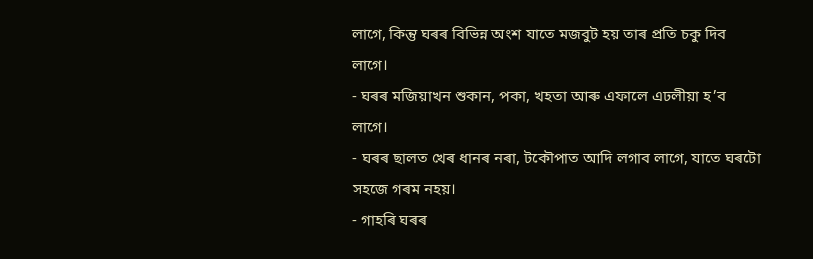লাগে, কিন্তু ঘৰৰ বিভিন্ন অংশ যাতে মজবুট হয় তাৰ প্ৰতি চকু দিব লাগে।
- ঘৰৰ মজিয়াখন শুকান, পকা, খহতা আৰু এফালে এঢলীয়া হ’ব লাগে।
- ঘৰৰ ছালত খেৰ ধানৰ নৰা, টকৌপাত আদি লগাব লাগে, যাতে ঘৰটো সহজে গৰম নহয়।
- গাহৰি ঘৰৰ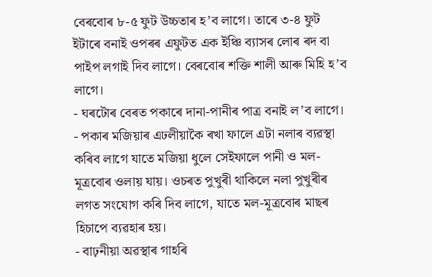বেৰবোৰ ৮-৫ ফুট উচ্চতাৰ হ’ব লাগে। তাৰে ৩-৪ ফুট ইটাৰে বনাই ওপৰৰ এফুটত এক ইঞ্চি ব্যাসৰ লোৰ ৰদ বা পাইপ লগাই দিব লাগে। বেৰবোৰ শক্তি শালী আৰু মিহি হ’ব লাগে।
- ঘৰটোৰ বেৰত পকাৰে দানা-পানীৰ পাত্ৰ বনাই ল’ব লাগে।
- পকাৰ মজিয়াৰ এঢলীয়াকৈ ৰখা ফালে এটা নলাৰ ব্যৱস্থা কৰিব লাগে যাতে মজিয়া ধুলে সেইফালে পানী ও মল-মূত্ৰবোৰ ওলায় যায়। ওচৰত পুখুৰী থাকিলে নলা পুখুৰীৰ লগত সংযোগ কৰি দিব লাগে, যাতে মল-মূত্ৰবোৰ মাছৰ হিচাপে ব্যৱহাৰ হয়।
- বাঢ়নীয়া অৱস্থাৰ গাহৰি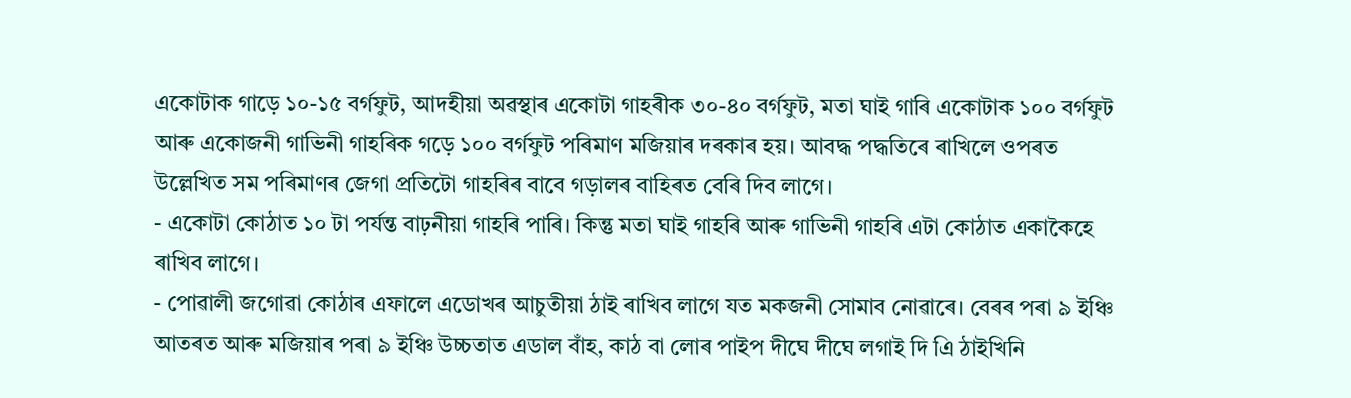একোটাক গাড়ে ১০-১৫ বৰ্গফুট, আদহীয়া অৱস্থাৰ একোটা গাহৰীক ৩০-৪০ বৰ্গফুট, মতা ঘাই গাৰি একোটাক ১০০ বৰ্গফুট আৰু একোজনী গাভিনী গাহৰিক গড়ে ১০০ বৰ্গফুট পৰিমাণ মজিয়াৰ দৰকাৰ হয়। আবদ্ধ পদ্ধতিৰে ৰাখিলে ওপৰত উল্লেখিত সম পৰিমাণৰ জেগা প্ৰতিটো গাহৰিৰ বাবে গড়ালৰ বাহিৰত বেৰি দিব লাগে।
- একোটা কোঠাত ১০ টা পৰ্যন্ত বাঢ়নীয়া গাহৰি পাৰি। কিন্তু মতা ঘাই গাহৰি আৰু গাভিনী গাহৰি এটা কোঠাত একাকৈহে ৰাখিব লাগে।
- পোৱালী জগোৱা কোঠাৰ এফালে এডোখৰ আচুতীয়া ঠাই ৰাখিব লাগে যত মকজনী সোমাব নোৱাৰে। বেৰৰ পৰা ৯ ইঞ্চি আতৰত আৰু মজিয়াৰ পৰা ৯ ইঞ্চি উচ্চতাত এডাল বাঁহ, কাঠ বা লোৰ পাইপ দীঘে দীঘে লগাই দি এি ঠাইখিনি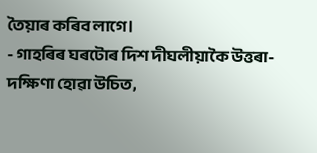তৈয়াৰ কৰিব লাগে।
- গাহৰিৰ ঘৰটোৰ দিশ দীঘলীয়াকৈ উত্তৰা-দক্ষিণা হোৱা উচিত,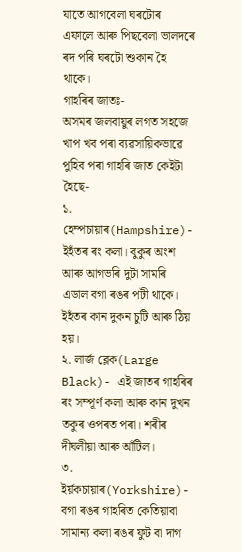যাতে আগবেলা ঘৰটোৰ এফালে আৰু পিছবেলা ভালদৰে ৰদ পৰি ঘৰটো শুকান হৈ থাকে।
গাহৰিৰ জাতঃ-
অসমৰ জলবায়ুৰ লগত সহজে খাপ খব পৰা ব্যৱসায়িকভাৱে পুহিব পৰা গাহৰি জাত কেইটা হৈছে-
১. হেম্পচায়াৰ(Hampshire)- ইহঁতৰ ৰং কলা। বুকুৰ অংশ আৰু আগভৰি দুটা সামৰি এডাল বগা ৰঙৰ পটী থাকে। ইহঁতৰ কান দুকন চুটি আৰু ঠিয় হয়।
২. লাৰ্জ ব্লেক(Large Black)- এই জাতৰ গাহৰিৰ ৰং সম্পূৰ্ণ কলা আৰু কান দুখন তকুৰ ওপৰত পৰা। শৰীৰ দীঘলীয়া আৰু আঁটিল।
৩. ইৰ্য়কচায়াৰ(Yorkshire)- বগা ৰঙৰ গাহৰিত কেতিয়াবা সামান্য কলা ৰঙৰ ফুট বা দাগ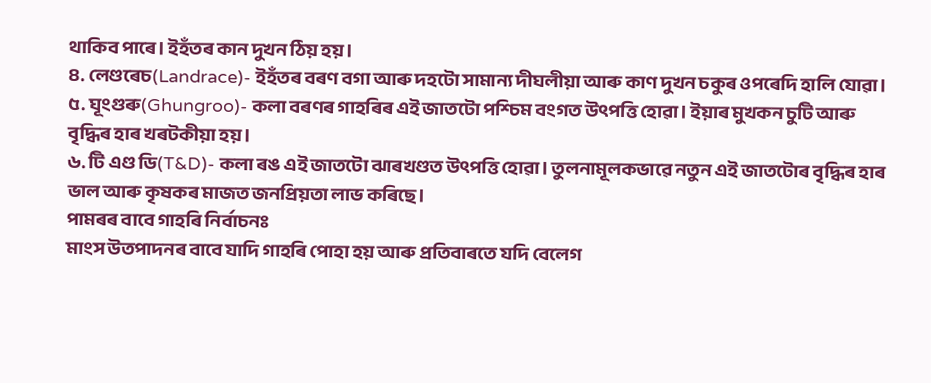থাকিব পাৰে। ইহঁতৰ কান দুখন ঠিয় হয়।
৪. লেণ্ডৰেচ(Landrace)- ইহঁতৰ বৰণ বগা আৰু দহটো সামান্য দীঘলীয়া আৰু কাণ দুখন চকুৰ ওপৰেদি হালি যোৱা।
৫. ঘূংগুৰু(Ghungroo)- কলা বৰণৰ গাহৰিৰ এই জাতটো পশ্চিম বংগত উৎপত্তি হোৱা। ইয়াৰ মুখকন চুটি আৰু বৃদ্ধিৰ হাৰ খৰটকীয়া হয়।
৬. টি এণ্ড ডি(T&D)- কলা ৰঙ এই জাতটো ঝাৰখণ্ডত উৎপত্তি হোৱা। তুলনামূলকভাৱে নতুন এই জাতটোৰ বৃদ্ধিৰ হাৰ ভাল আৰু কৃষকৰ মাজত জনপ্ৰিয়তা লাভ কৰিছে।
পামৰৰ বাবে গাহৰি নিৰ্বাচনঃ
মাংস উতপাদনৰ বাবে যাদি গাহৰি পোহা হয় আৰু প্ৰতিবাৰতে যদি বেলেগ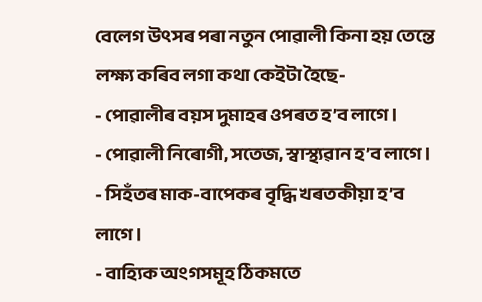বেলেগ উৎসৰ পৰা নতুন পোৱালী কিনা হয় তেন্তে লক্ষ্য কৰিব লগা কথা কেইটা হৈছে-
- পোৱালীৰ বয়স দুমাহৰ ওপৰত হ’ব লাগে।
- পোৱালী নিৰোগী, সতেজ, স্বাস্থ্যৱান হ’ব লাগে।
- সিহঁতৰ মাক-বাপেকৰ বৃদ্ধি খৰতকীয়া হ’ব লাগে।
- বাহ্যিক অংগসমূহ ঠিকমতে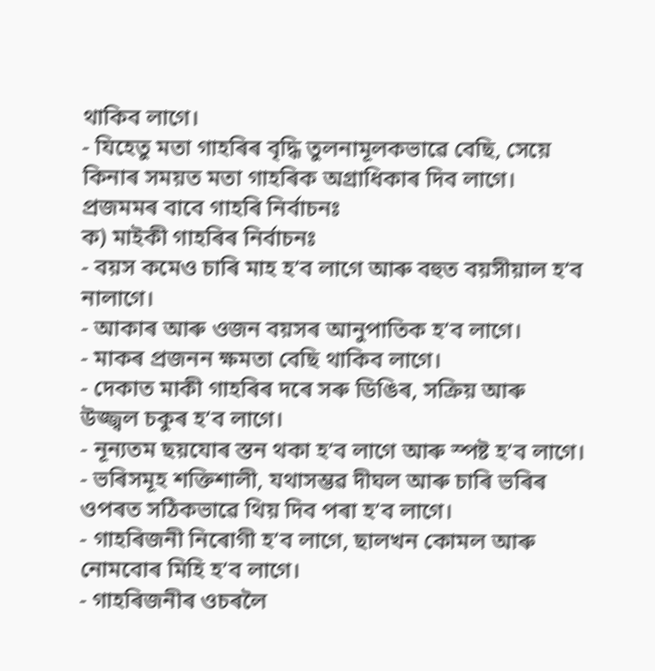থাকিব লাগে।
- যিহেতু মতা গাহৰিৰ বৃদ্ধি তুলনামূলকভাৱে বেছি, সেয়ে কিনাৰ সময়ত মতা গাহৰিক অগ্ৰাধিকাৰ দিব লাগে।
প্ৰজমমৰ বাবে গাহৰি নিৰ্বাচনঃ
ক) মাইকী গাহৰিৰ নিৰ্বাচনঃ
- বয়স কমেও চাৰি মাহ হ’ব লাগে আৰু বহুত বয়সীয়াল হ’ব নালাগে।
- আকাৰ আৰু ওজন বয়সৰ আনুপাতিক হ’ব লাগে।
- মাকৰ প্ৰজনন ক্ষমতা বেছি থাকিব লাগে।
- দেকাত মাকী গাহৰিৰ দৰে সৰু ডিঙিৰ, সক্ৰিয় আৰু উজ্জ্বল চকুৰ হ’ব লাগে।
- নূন্যতম ছয়যোৰ স্তন থকা হ’ব লাগে আৰু স্পষ্ট হ’ব লাগে।
- ভৰিসমূহ শক্তিশালী, যথাসম্ভৱ দীঘল আৰু চাৰি ভৰিৰ ওপৰত সঠিকভাৱে থিয় দিব পৰা হ’ব লাগে।
- গাহৰিজনী নিৰোগী হ’ব লাগে, ছালখন কোমল আৰু নোমবোৰ মিহি হ’ব লাগে।
- গাহৰিজনীৰ ওচৰলৈ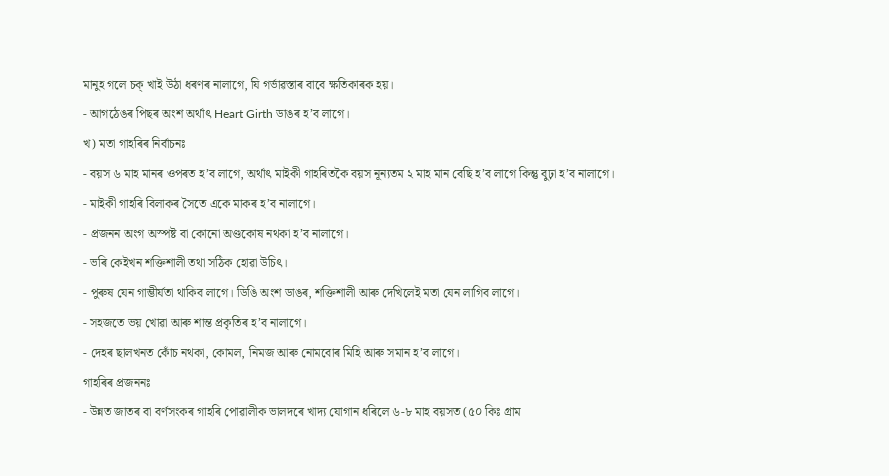মানুহ গলে চক্ খাই উঠা ধৰণৰ নালাগে, যি গৰ্ভাৱস্তাৰ বাবে ক্ষতিকাৰক হয়।
- আগঠেঙৰ পিছৰ অংশ অৰ্থাৎ Heart Girth ডাঙৰ হ’ব লাগে।
খ) মতা গাহৰিৰ নিৰ্বাচনঃ
- বয়স ৬ মাহ মানৰ ওপৰত হ’ব লাগে, অৰ্থাৎ মাইকী গাহৰিতকৈ বয়স নূন্যতম ২ মাহ মান বেছি হ’ব লাগে কিন্তু বুঢ়া হ’ব নালাগে।
- মাইকী গাহৰি বিলাকৰ সৈতে একে মাকৰ হ’ব নালাগে।
- প্ৰজনন অংগ অস্পষ্ট বা কোনো অণ্ডকোষ নথকা হ’ব নালাগে।
- ভৰি কেইখন শক্তিশালী তথা সঠিক হোৱা উচিৎ।
- পুৰুষ যেন গাম্ভীৰ্যতা থাকিব লাগে। ডিঙি অংশ ডাঙৰ, শক্তিশালী আৰু দেখিলেই মতা যেন লাগিব লাগে।
- সহজতে ভয় খোৱা আৰু শান্ত প্ৰকৃতিৰ হ’ব নালাগে।
- দেহৰ ছালখনত কোঁচ নথকা, কোমল, নিমজ আৰু নোমবোৰ মিহি আৰু সমান হ’ব লাগে।
গাহৰিৰ প্ৰজননঃ
- উন্নত জাতৰ বা বৰ্ণসংকৰ গাহৰি পোৱালীক ভালদৰে খাদ্য যোগান ধৰিলে ৬-৮ মাহ বয়সত (৫০ কিঃ গ্ৰাম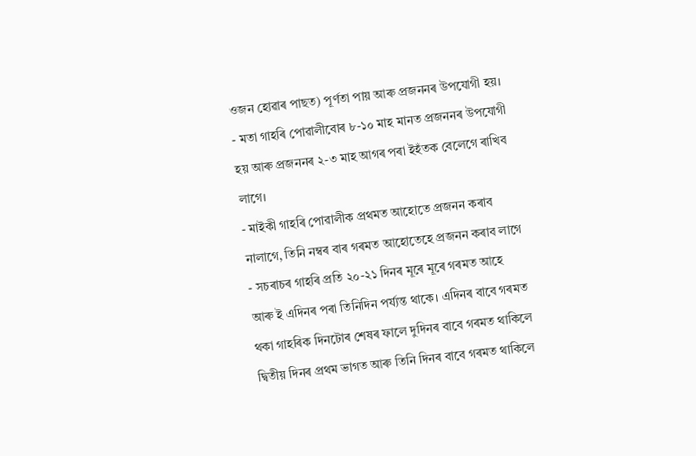ওজন হোৱাৰ পাছত) পূৰ্ণতা পায় আৰু প্ৰজননৰ উপযোগী হয়।
- মতা গাহৰি পোৱালীবোৰ ৮-১০ মাহ মানত প্ৰজননৰ উপযোগী হয় আৰু প্ৰজননৰ ২-৩ মাহ আগৰ পৰা ইহঁতক বেলেগে ৰাখিব লাগে।
- মাইকী গাহৰি পোৱালীক প্ৰথমত আহোতে প্ৰজনন কৰাব নালাগে, তিনি নম্বৰ বাৰ গৰমত আহোতেহে প্ৰজনন কৰাব লাগে
- সচৰাচৰ গাহৰি প্ৰতি ২০-২১ দিনৰ মূৰে মূৰে গৰমত আহে আৰু ই এদিনৰ পৰা তিনিদিন পৰ্য্যন্ত থাকে। এদিনৰ বাবে গৰমত থকা গাহৰিক দিনটোৰ শেষৰ ফালে দুদিনৰ বাবে গৰমত থাকিলে দ্বিতীয় দিনৰ প্ৰথম ভাগত আৰু তিনি দিনৰ বাবে গৰমত থাকিলে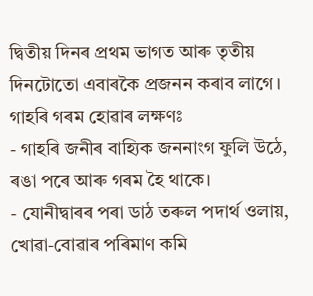দ্বিতীয় দিনৰ প্ৰথম ভাগত আৰু তৃতীয় দিনটোতো এবাৰকৈ প্ৰজনন কৰাব লাগে।
গাহৰি গৰম হোৱাৰ লক্ষণঃ
- গাহৰি জনীৰ বাহ্যিক জননাংগ ফুলি উঠে, ৰঙা পৰে আৰু গৰম হৈ থাকে।
- যোনীদ্বাৰৰ পৰা ডাঠ তৰুল পদাৰ্থ ওলায়, খোৱা-বোৱাৰ পৰিমাণ কমি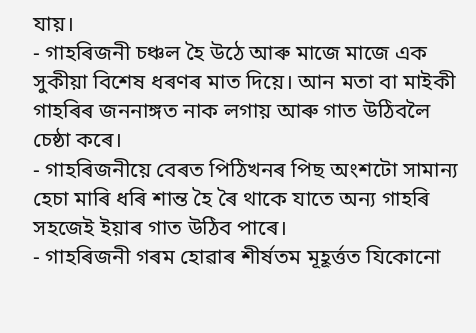যায়।
- গাহৰিজনী চঞ্চল হৈ উঠে আৰু মাজে মাজে এক সুকীয়া বিশেষ ধৰণৰ মাত দিয়ে। আন মতা বা মাইকী গাহৰিৰ জননাঙ্গত নাক লগায় আৰু গাত উঠিবলৈ চেষ্ঠা কৰে।
- গাহৰিজনীয়ে বেৰত পিঠিখনৰ পিছ অংশটো সামান্য হেচা মাৰি ধৰি শান্ত হৈ ৰৈ থাকে যাতে অন্য গাহৰি সহজেই ইয়াৰ গাত উঠিব পাৰে।
- গাহৰিজনী গৰম হোৱাৰ শীৰ্ষতম মূহূৰ্ত্তত যিকোনো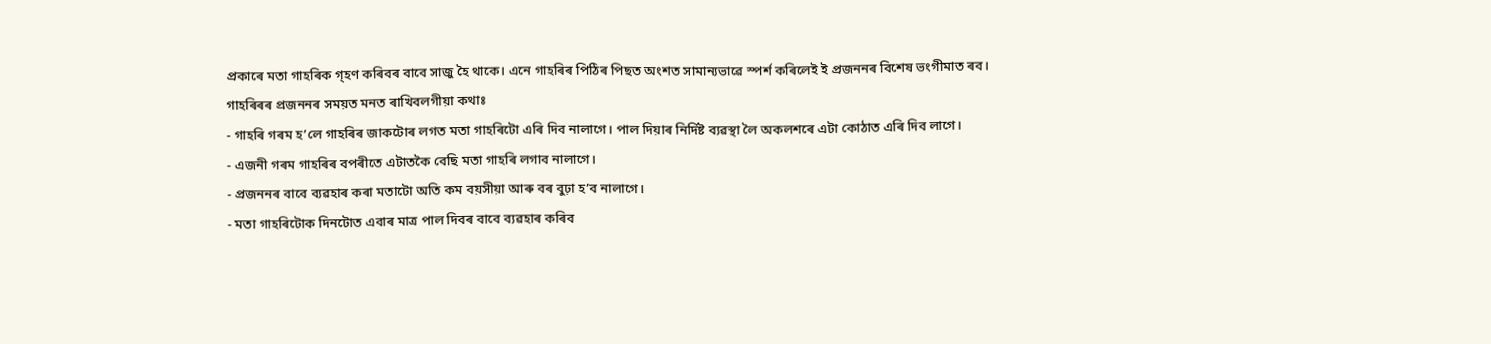প্ৰকাৰে মতা গাহৰিক গ্হণ কৰিবৰ বাবে সাজু হৈ থাকে। এনে গাহৰিৰ পিঠিৰ পিছত অংশত সামান্যভাৱে স্পৰ্শ কৰিলেই ই প্ৰজননৰ বিশেষ ভংগীমাত ৰব।
গাহৰিৰৰ প্ৰজননৰ সময়ত মনত ৰাখিবলগীয়া কথাঃ
- গাহৰি গৰম হ’লে গাহৰিৰ জাকটোৰ লগত মতা গাহৰিটো এৰি দিব নালাগে। পাল দিয়াৰ নিৰ্দিষ্ট ব্যৱস্থা লৈ অকলশৰে এটা কোঠাত এৰি দিব লাগে।
- এজনী গৰম গাহৰিৰ বপৰীতে এটাতকৈ বেছি মতা গাহৰি লগাব নালাগে।
- প্ৰজননৰ বাবে ব্যৱহাৰ কৰা মতাটো অতি কম বয়সীয়া আৰু বৰ বুঢ়া হ’ব নালাগে।
- মতা গাহৰিটোক দিনটোত এবাৰ মাত্ৰ পাল দিবৰ বাবে ব্যৱহাৰ কৰিব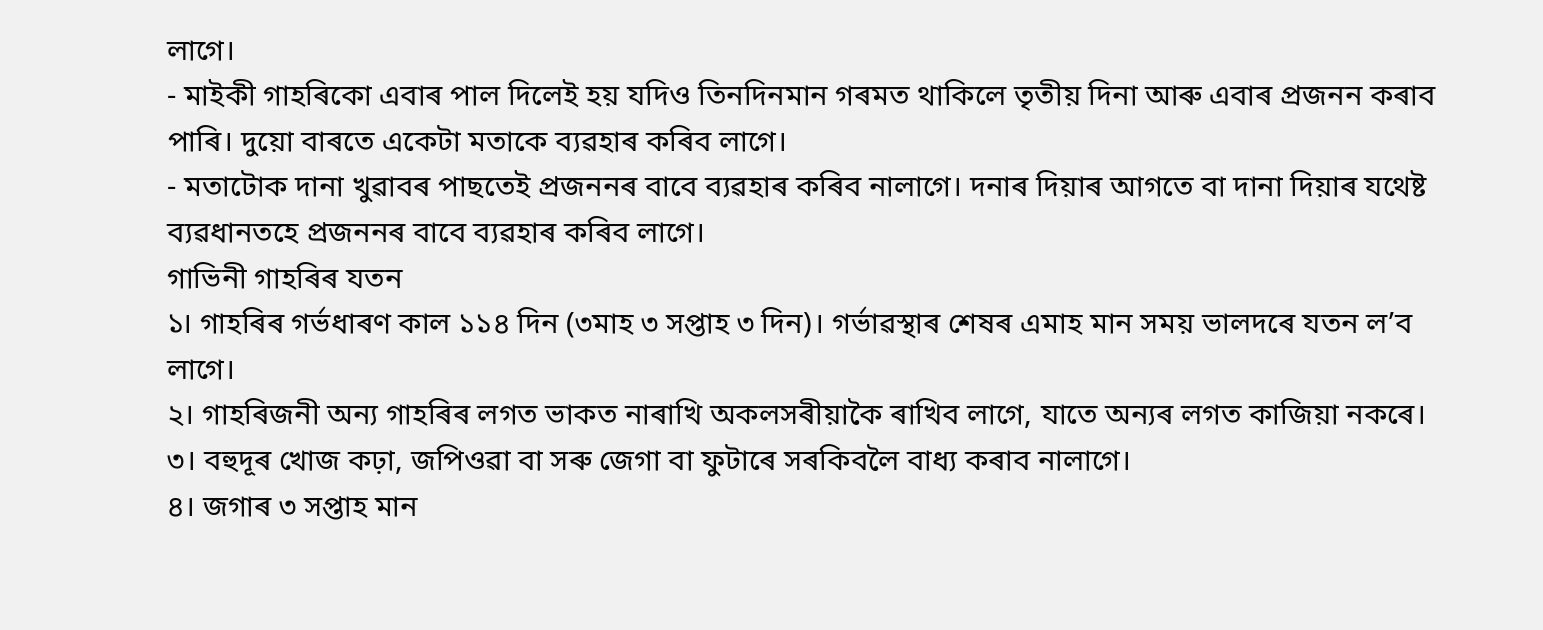লাগে।
- মাইকী গাহৰিকো এবাৰ পাল দিলেই হয় যদিও তিনদিনমান গৰমত থাকিলে তৃতীয় দিনা আৰু এবাৰ প্ৰজনন কৰাব পাৰি। দুয়ো বাৰতে একেটা মতাকে ব্যৱহাৰ কৰিব লাগে।
- মতাটোক দানা খুৱাবৰ পাছতেই প্ৰজননৰ বাবে ব্যৱহাৰ কৰিব নালাগে। দনাৰ দিয়াৰ আগতে বা দানা দিয়াৰ যথেষ্ট ব্যৱধানতহে প্ৰজননৰ বাবে ব্যৱহাৰ কৰিব লাগে।
গাভিনী গাহৰিৰ যতন
১। গাহৰিৰ গৰ্ভধাৰণ কাল ১১৪ দিন (৩মাহ ৩ সপ্তাহ ৩ দিন)। গৰ্ভাৱস্থাৰ শেষৰ এমাহ মান সময় ভালদৰে যতন ল’ব লাগে।
২। গাহৰিজনী অন্য গাহৰিৰ লগত ভাকত নাৰাখি অকলসৰীয়াকৈ ৰাখিব লাগে, যাতে অন্যৰ লগত কাজিয়া নকৰে।
৩। বহুদূৰ খোজ কঢ়া, জপিওৱা বা সৰু জেগা বা ফুটাৰে সৰকিবলৈ বাধ্য কৰাব নালাগে।
৪। জগাৰ ৩ সপ্তাহ মান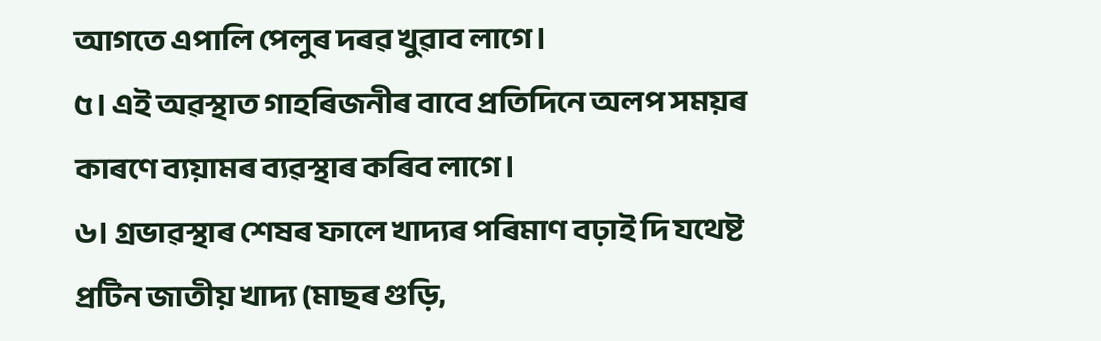আগতে এপালি পেলুৰ দৰৱ খুৱাব লাগে।
৫। এই অৱস্থাত গাহৰিজনীৰ বাবে প্ৰতিদিনে অলপ সময়ৰ কাৰণে ব্যয়ামৰ ব্যৱস্থাৰ কৰিব লাগে।
৬। গ্ৰভাৱস্থাৰ শেষৰ ফালে খাদ্যৰ পৰিমাণ বঢ়াই দি যথেষ্ট প্ৰটিন জাতীয় খাদ্য (মাছৰ গুড়ি,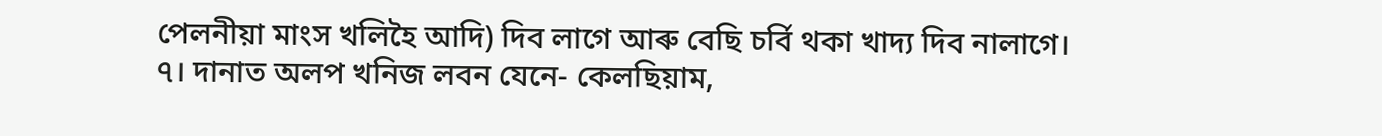পেলনীয়া মাংস খলিহৈ আদি) দিব লাগে আৰু বেছি চৰ্বি থকা খাদ্য দিব নালাগে।
৭। দানাত অলপ খনিজ লবন যেনে- কেলছিয়াম,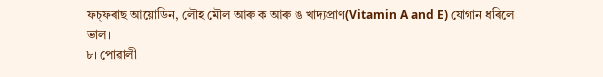ফচ্ফৰাছ আয়োডিন, লৌহ মৌল আৰু ক আৰু ঙ খাদ্যপ্ৰাণ(Vitamin A and E) যোগান ধৰিলে ভাল।
৮। পোৱালী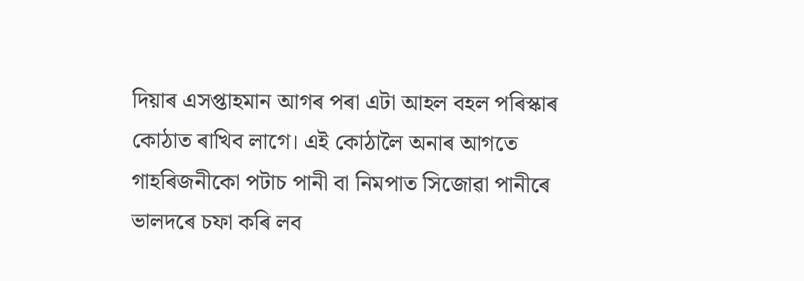দিয়াৰ এসপ্তাহমান আগৰ পৰা এটা আহল বহল পৰিস্কাৰ কোঠাত ৰাখিব লাগে। এই কোঠালৈ অনাৰ আগতে গাহৰিজনীকো পটাচ পানী বা নিমপাত সিজোৱা পানীৰে ভালদৰে চফা কৰি লব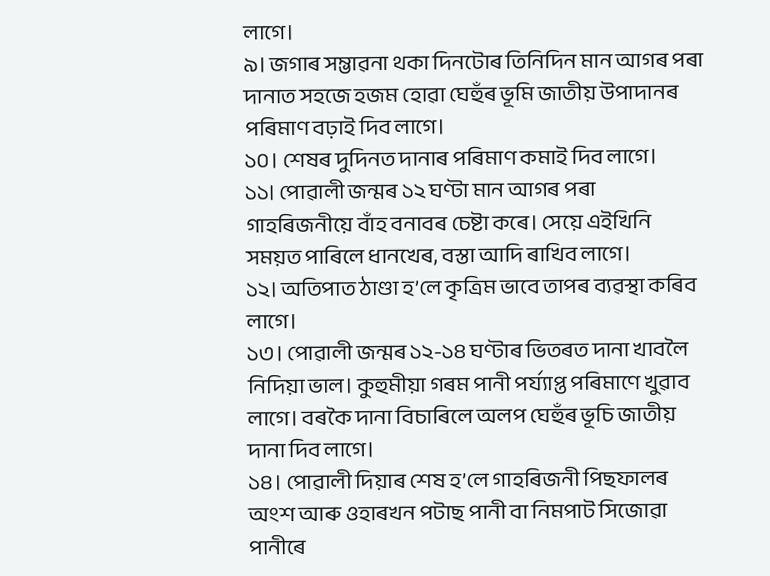লাগে।
৯। জগাৰ সম্ভাৱনা থকা দিনটোৰ তিনিদিন মান আগৰ পৰা দানাত সহজে হজম হোৱা ঘেহুঁৰ ভূমি জাতীয় উপাদানৰ পৰিমাণ বঢ়াই দিব লাগে।
১০। শেষৰ দুদিনত দানাৰ পৰিমাণ কমাই দিব লাগে।
১১। পোৱালী জন্মৰ ১২ ঘণ্টা মান আগৰ পৰা গাহৰিজনীয়ে বাঁহ বনাবৰ চেষ্টা কৰে। সেয়ে এইখিনি সময়ত পাৰিলে ধানখেৰ, বস্তা আদি ৰাখিব লাগে।
১২। অতিপাত ঠাণ্ডা হ’লে কৃত্ৰিম ভাবে তাপৰ ব্যৱস্থা কৰিব লাগে।
১৩। পোৱালী জন্মৰ ১২-১৪ ঘণ্টাৰ ভিতৰত দানা খাবলৈ নিদিয়া ভাল। কুহুমীয়া গৰম পানী পৰ্য্যাপ্ত পৰিমাণে খুৱাব লাগে। বৰকৈ দানা বিচাৰিলে অলপ ঘেহুঁৰ ভূচি জাতীয় দানা দিব লাগে।
১৪। পোৱালী দিয়াৰ শেষ হ’লে গাহৰিজনী পিছফালৰ অংশ আৰু ওহাৰখন পটাছ পানী বা নিমপাট সিজোৱা পানীৰে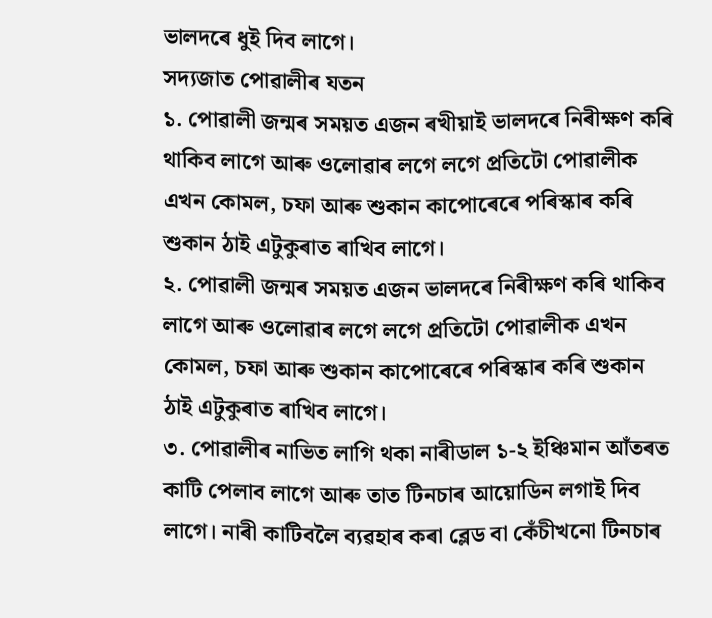ভালদৰে ধুই দিব লাগে।
সদ্যজাত পোৱালীৰ যতন
১. পোৱালী জন্মৰ সময়ত এজন ৰখীয়াই ভালদৰে নিৰীক্ষণ কৰি থাকিব লাগে আৰু ওলোৱাৰ লগে লগে প্ৰতিটো পোৱালীক এখন কোমল, চফা আৰু শুকান কাপোৰেৰে পৰিস্কাৰ কৰি শুকান ঠাই এটুকুৰাত ৰাখিব লাগে।
২. পোৱালী জন্মৰ সময়ত এজন ভালদৰে নিৰীক্ষণ কৰি থাকিব লাগে আৰু ওলোৱাৰ লগে লগে প্ৰতিটো পোৱালীক এখন কোমল, চফা আৰু শুকান কাপোৰেৰে পৰিস্কাৰ কৰি শুকান ঠাই এটুকুৰাত ৰাখিব লাগে।
৩. পোৱালীৰ নাভিত লাগি থকা নাৰীডাল ১-২ ইঞ্চিমান আঁতৰত কাটি পেলাব লাগে আৰু তাত টিনচাৰ আয়োডিন লগাই দিব লাগে। নাৰী কাটিবলৈ ব্যৱহাৰ কৰা ব্লেড বা কেঁচীখনো টিনচাৰ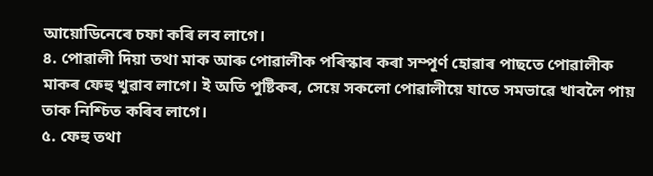আয়োডিনেৰে চফা কৰি লব লাগে।
৪. পোৱালী দিয়া তথা মাক আৰু পোৱালীক পৰিস্কাৰ কৰা সম্পূৰ্ণ হোৱাৰ পাছতে পোৱালীক মাকৰ ফেহু খুৱাব লাগে। ই অতি পুষ্টিকৰ, সেয়ে সকলো পোৱালীয়ে যাতে সমভাৱে খাবলৈ পায় তাক নিশ্চিত কৰিব লাগে।
৫. ফেহু তথা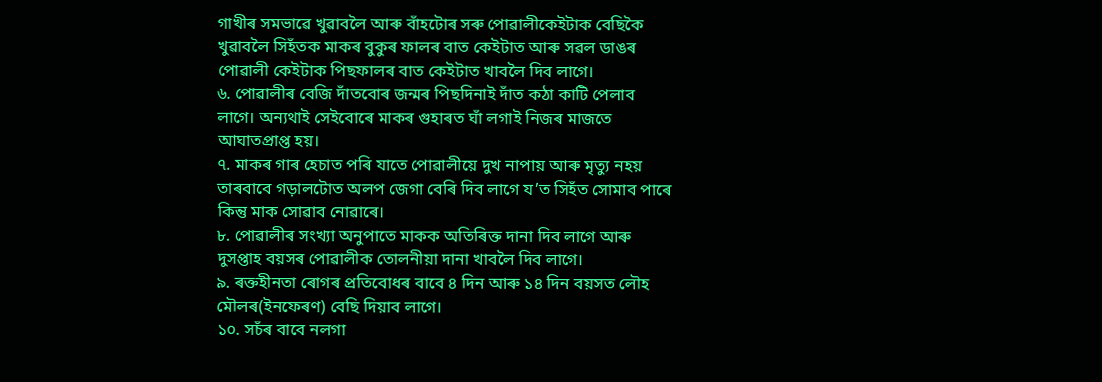গাখীৰ সমভাৱে খুৱাবলৈ আৰু বাঁহটোৰ সৰু পোৱালীকেইটাক বেছিকৈ খুৱাবলৈ সিহঁতক মাকৰ বুকুৰ ফালৰ বাত কেইটাত আৰু সৱল ডাঙৰ পোৱালী কেইটাক পিছফালৰ বাত কেইটাত খাবলৈ দিব লাগে।
৬. পোৱালীৰ বেজি দাঁতবোৰ জন্মৰ পিছদিনাই দাঁত কঠা কাটি পেলাব লাগে। অন্যথাই সেইবোৰে মাকৰ গুহাৰত ঘাঁ লগাই নিজৰ মাজতে আঘাতপ্ৰাপ্ত হয়।
৭. মাকৰ গাৰ হেচাত পৰি যাতে পোৱালীয়ে দুখ নাপায় আৰু মৃত্যু নহয় তাৰবাবে গড়ালটোত অলপ জেগা বেৰি দিব লাগে য’ত সিহঁত সোমাব পাৰে কিন্তু মাক সোৱাব নোৱাৰে।
৮. পোৱালীৰ সংখ্যা অনুপাতে মাকক অতিৰিক্ত দানা দিব লাগে আৰু দুসপ্তাহ বয়সৰ পোৱালীক তোলনীয়া দানা খাবলৈ দিব লাগে।
৯. ৰক্তহীনতা ৰোগৰ প্ৰতিবোধৰ বাবে ৪ দিন আৰু ১৪ দিন বয়সত লৌহ মৌলৰ(ইনফেৰণ) বেছি দিয়াব লাগে।
১০. সচঁৰ বাবে নলগা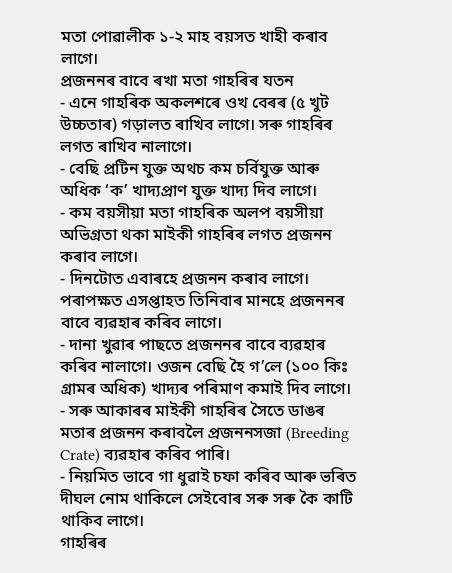মতা পোৱালীক ১-২ মাহ বয়সত খাহী কৰাব লাগে।
প্ৰজননৰ বাবে ৰখা মতা গাহৰিৰ যতন
- এনে গাহৰিক অকলশৰে ওখ বেৰৰ (৫ খুট উচ্চতাৰ) গড়ালত ৰাখিব লাগে। সৰু গাহৰিৰ লগত ৰাখিব নালাগে।
- বেছি প্ৰটিন যুক্ত অথচ কম চৰ্বিযুক্ত আৰু অধিক ‘ক’ খাদ্যপ্ৰাণ যুক্ত খাদ্য দিব লাগে।
- কম বয়সীয়া মতা গাহৰিক অলপ বয়সীয়া অভিগ্ৰতা থকা মাইকী গাহৰিৰ লগত প্ৰজনন কৰাব লাগে।
- দিনটোত এবাৰহে প্ৰজনন কৰাব লাগে। পৰাপক্ষত এসপ্তাহত তিনিবাৰ মানহে প্ৰজননৰ বাবে ব্যৱহাৰ কৰিব লাগে।
- দানা খুৱাৰ পাছতে প্ৰজননৰ বাবে ব্যৱহাৰ কৰিব নালাগে। ওজন বেছি হৈ গ’লে (১০০ কিঃ গ্ৰামৰ অধিক) খাদ্যৰ পৰিমাণ কমাই দিব লাগে।
- সৰু আকাৰৰ মাইকী গাহৰিৰ সৈতে ডাঙৰ মতাৰ প্ৰজনন কৰাবলৈ প্ৰজননসজা (Breeding Crate) ব্যৱহাৰ কৰিব পাৰি।
- নিয়মিত ভাবে গা ধুৱাই চফা কৰিব আৰু ভৰিত দীঘল নোম থাকিলে সেইবোৰ সৰু সৰু কৈ কাটি থাকিব লাগে।
গাহৰিৰ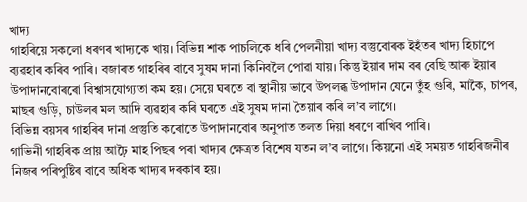খাদ্য
গাহৰিয়ে সকলো ধৰণৰ খাদ্যকে খায়। বিভিন্ন শাক পাচলিকে ধৰি পেলনীয়া খাদ্য বস্তুবোৰক ইহঁতৰ খাদ্য হিচাপে ব্যৱহাৰ কৰিব পাৰি। বজাৰত গাহৰিৰ বাবে সুষম দানা কিনিবলৈ পোৱা যায়। কিন্তু ইয়াৰ দাম বৰ বেছি আৰু ইয়াৰ উপাদানবোৰৰো বিশ্বাসযোগ্যতা কম হয়। সেয়ে ঘৰতে বা স্থানীয় ভাবে উপলব্ধ উপাদান যেনে তুঁহ গুৰি, মাকৈ, চাপৰ, মাছৰ গুড়ি, চাউলৰ মল আদি ব্যৱহাৰ কৰি ঘৰতে এই সুষম দানা তৈয়াৰ কৰি ল’ব লাগে।
বিভিন্ন বয়সৰ গাহৰিৰ দানা প্ৰস্তুতি কৰোতে উপাদানবোৰ অনুপাত তলত দিয়া ধৰণে ৰাখিব পাৰি।
গাভিনী গাহৰিক প্ৰায় আঢ়ৈ মাহ পিছৰ পৰা খাদ্যৰ ক্ষেত্ৰত বিশেষ যতন ল’ব লাগে। কিয়নো এই সময়ত গাহৰিজনীৰ নিজৰ পৰিপুষ্টিৰ বাবে অধিক খাদ্যৰ দৰকাৰ হয়।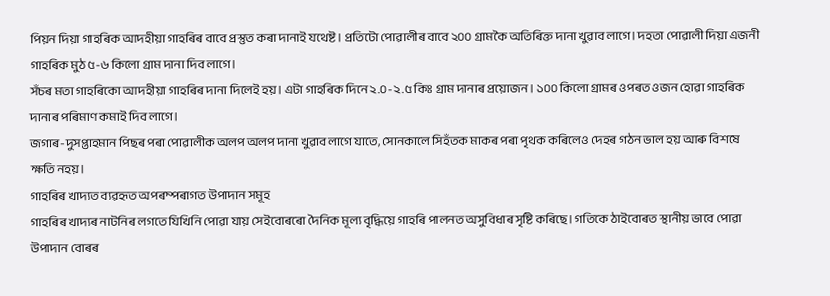পিয়ন দিয়া গাহৰিক আদহীয়া গাহৰিৰ বাবে প্ৰস্তুত কৰা দানাই যথেষ্ট। প্ৰতিটো পোৱালীৰ বাবে ২০০ গ্ৰামকৈ অতিৰিক্ত দানা খুৱাব লাগে। দহতা পোৱালী দিয়া এজনী গাহৰিক মুঠ ৫-৬ কিলো গ্ৰাম দানা দিব লাগে।
সঁচৰ মতা গাহৰিকো আদহীয়া গাহৰিৰ দানা দিলেই হয়। এটা গাহৰিক দিনে ২.০-২.৫ কিঃ গ্ৰাম দানাৰ প্ৰয়োজন। ১০০ কিলো গ্ৰামৰ ওপৰত ওজন হোৱা গাহৰিক দানাৰ পৰিমাণ কমাই দিব লাগে।
জগাৰ-দুসপ্তাহমান পিছৰ পৰা পোৱালীক অলপ অলপ দানা খুৱাব লাগে যাতে, সোনকালে সিহঁতক মাকৰ পৰা পৃথক কৰিলেও দেহৰ গঠন ভাল হয় আৰু বিশষে ক্ষতি নহয়।
গাহৰিৰ খাদ্যত ব্যৱহৃত অপৰম্পৰাগত উপাদান সমূহ
গাহৰিৰ খাদ্যৰ নাটনিৰ লগতে যিখিনি পোৱা যায় সেইবোৰৰো দৈনিক মূল্য বৃদ্ধিয়ে গাহৰি পালনত অসুবিধাৰ সৃষ্টি কৰিছে। গতিকে ঠাইবোৰত স্থানীয় ভাবে পোৱা উপাদান বোৰৰ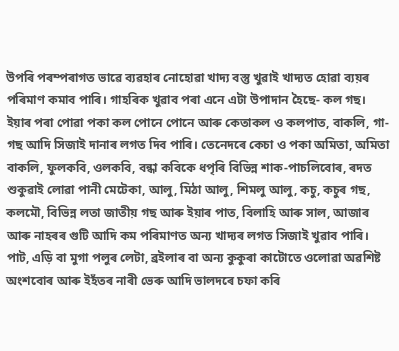উপৰি পৰম্পৰাগত ভাৱে ব্যৱহাৰ নোহোৱা খাদ্য বস্তু খুৱাই খাদ্যত হোৱা ব্যয়ৰ পৰিমাণ কমাব পাৰি। গাহৰিক খুৱাব পৰা এনে এটা উপাদান হৈছে- কল গছ। ইয়াৰ পৰা পোৱা পকা কল পোনে পোনে আৰু কেতাকল ও কলপাত, বাকলি, গা-গছ আদি সিজাই দানাৰ লগত দিব পাৰি। তেনেদৰে কেচা ও পকা অমিতা, অমিতা বাকলি, ফুলকবি, ওলকবি, বন্ধা কবিকে ধপৃৰি বিভিন্ন শাক-পাচলিবোৰ, ৰদত শুকুৱাই লোৱা পানী মেটেকা, আলু, মিঠা আলু, শিমলু আলু, কচু, কচুৰ গছ, কলমৌ, বিভিন্ন লতা জাতীয় গছ আৰু ইয়াৰ পাত, বিলাহি আৰু সাল, আজাৰ আৰু নাহৰৰ গুটি আদি কম পৰিমাণত অন্য খাদ্যৰ লগত সিজাই খুৱাব পাৰি। পাট, এড়ি বা মুগা পলুৰ লেটা, ব্ৰইলাৰ বা অন্য কুকুৰা কাটোতে ওলোৱা অৱশিষ্ট অংশবোৰ আৰু ইহঁতৰ নাৰী ভেৰু আদি ভালদৰে চফা কৰি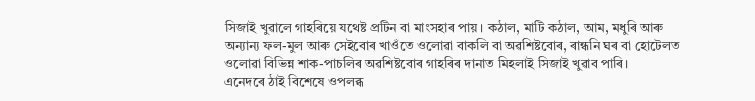সিজাই খুৱালে গাহৰিয়ে যথেষ্ট প্ৰটিন বা মাংসহাৰ পায়। কঠাল, মাটি কঠাল, আম, মধুৰি আৰু অন্যান্য ফল-মুল আৰু সেইবোৰ খাওঁতে ওলোৱা বাকলি বা অৱশিষ্টবোৰ, ৰান্ধনি ঘৰ বা হোটেলত ওলোৱা বিভিন্ন শাক-পাচলিৰ অৱশিষ্টবোৰ গাহৰিৰ দানাত মিহলাই সিজাই খুৱাব পাৰি।
এনেদৰে ঠাই বিশেষে ওপলব্ধ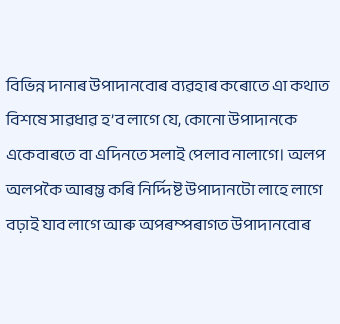বিভিন্ন দানাৰ উপাদানবোৰ ব্যৱহাৰ কৰোতে এা কথাত বিশষে সাৱধাৱ হ’ব লাগে যে, কোনো উপাদানকে একেবাৰতে বা এদিনতে সলাই পেলাব নালাগে। অলপ অলপকৈ আৰম্ভ কৰি নিৰ্দ্দিষ্ট উপাদানটো লাহে লাগে বঢ়াই যাব লাগে আৰু অপৰম্পৰাগত উপাদানবোৰ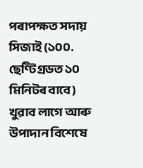পৰাপক্ষত সদায় সিজাই (১০০. ছেণ্টিগ্ৰডত ১০ মিনিটৰ বাবে) খুৱাব লাগে আৰু উপাদান বিশেষে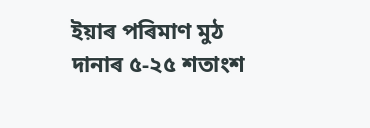ইয়াৰ পৰিমাণ মুঠ দানাৰ ৫-২৫ শতাংশ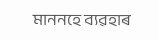মাননহে ব্যৱহাৰ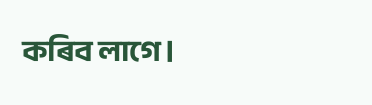কৰিব লাগে।